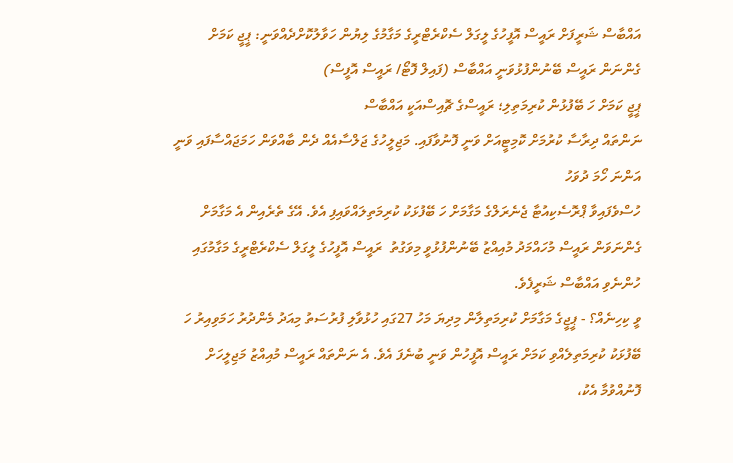އައްބާސް ޝަރީފަށް ރައީސް އޮފީހުގެ ލީގަލް ސެކްރެޓްރީގެ މަގާމުގެ ލިޔުން ހަވާލުކޮށްދެއްވަނީ: ޕީޖީ ކަމަށް ގެންނަން ރައީސް ބޭނުންފުޅުވަނީ އައްބާސް (ފައިލް ފޮޓޯ/ ރައީސް އޮފީސް)
ޕީޖީ ކަމަށް ހަ ބޭފުޅުން ކުރިމަތިލި؛ ރައީސްގެ ޗޮއިސްއަކީ އައްބާސް
ނަންތައް ދިރާސާ ކުރުމަށް ކޮމިޓީއަށް ވަނީ ފޮނުވާފައި. މަޖިލީހުގެ ޖަލްސާއެއް ދެން ބާއްވަން ހަމަޖައްސާފައި ވަނީ އަންނަ ހޯމަ ދުވަހު
ހުސްވެފައިވާ ޕްރޮސެކިއުޓާ ޖެނެރަލްގެ މަގާމަށް ހަ ބޭފުޅަކު ކުރިމަތިލައްވައިފި އެވެ. އޭގެ ތެރެއިން އެ މަގާމަށް ގެންނަވަން ރައީސް މުހައްމަދު މުއިއްޒު ބޭނުންފުޅުވީ މިވަގުތު  ރައީސް އޮފީހުގެ ލީގަލް ސެކްރެޓްރީގެ މަގާމުގައި ހުންނެވި އައްބާސް ޝަރީފެވެ.
ވީ ކިހިނެއް؟ - ޕީޖީގެ މަގާމަށް ކުރިމަތިލާން މިދިޔަ މަހު 27ގައި ހުޅުވާލި ފުރުސަތު މިއަދު މެންދުރު ހަމަވިއިރު ހަ ބޭފުޅަކު ކުރިމަތިލެއްވި ކަމަށް ރައީސް އޮފީހުން ވަނީ ބުނެފަ އެވެ. އެ ނަންތައް ރައީސް މުއިއްޒު މަޖިލީހަށް ފޮނުއްވުމާ އެކު،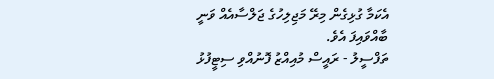އެކަމާ ގުޅިގެން މިރޭ މަޖިލިހުގެ ޖަލްސާއެއް ވަނީ ބާއްވައިފަ އެވެ.
ތަފްސީލު - ރައީސް މުއިއްޒު ފޮނުއްވި ސިޓީފުޅު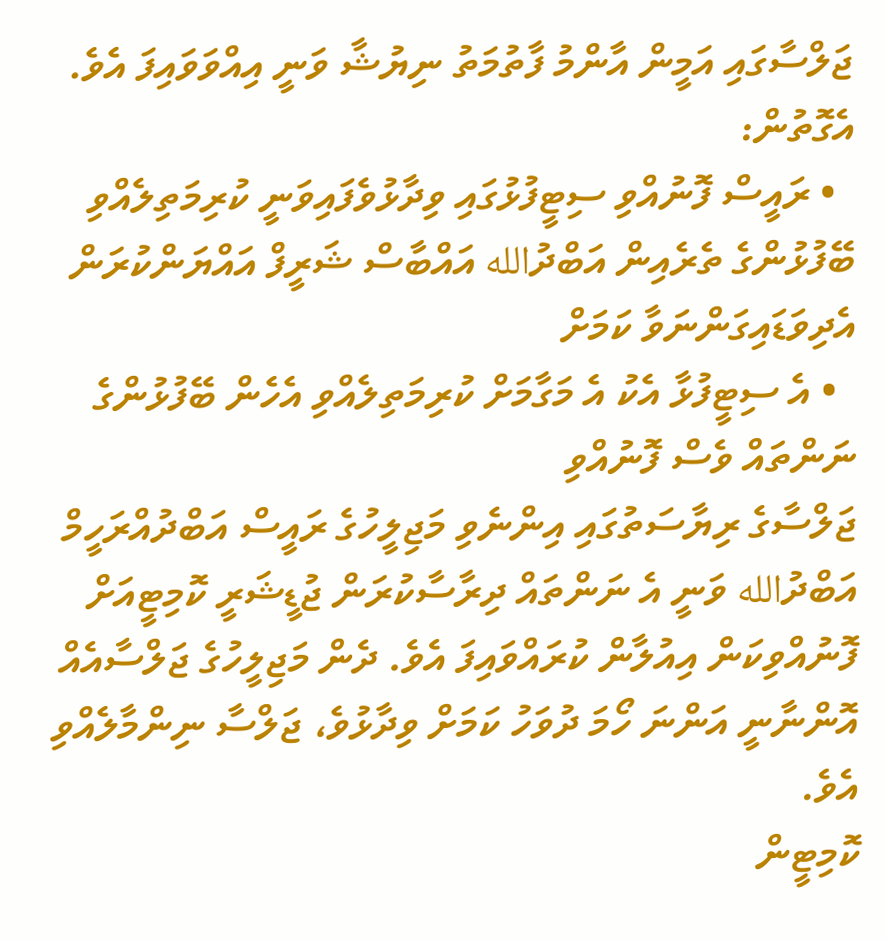ޖަލްސާގައި އަމީން އާންމު ފާތުމަތު ނިޔުޝާ ވަނީ އިއްވަވައިފަ އެވެ. އެގޮތުން:
  • ރައީސް ފޮނުއްވި ސިޓީފުޅުގައި ވިދާޅުވެފައިވަނީ ކުރިމަތިލެއްވި ބޭފުޅުންގެ ތެރެއިން އަބްދުالله އައްބާސް ޝަރީފް އައްޔަންކުރަން އެދިވަޑައިގަންނަވާ ކަމަށް
  • އެ ސިޓީފުޅާ އެކު އެ މަގާމަށް ކުރިމަތިލެއްވި އެހެން ބޭފުޅުންގެ ނަންތައް ވެސް ފޮނުއްވި
ޖަލްސާގެ ރިޔާސަތުގައި އިންނެވި މަޖިލީހުގެ ރައީސް އަބްދުއްރަހީމް އަބްދުالله ވަނީ އެ ނަންތައް ދިރާސާކުރަން ޖުޑީޝަރީ ކޮމިޓީއަށް ފޮނުއްވިކަން އިއުލާން ކުރައްވައިފަ އެވެ. ދެން މަޖިލީހުގެ ޖަލްސާއެއް އޮންނާނީ އަންނަ ހޯމަ ދުވަހު ކަމަށް ވިދާޅުވެ، ޖަލްސާ ނިންމާލެއްވި އެވެ.
ކޮމިޓީން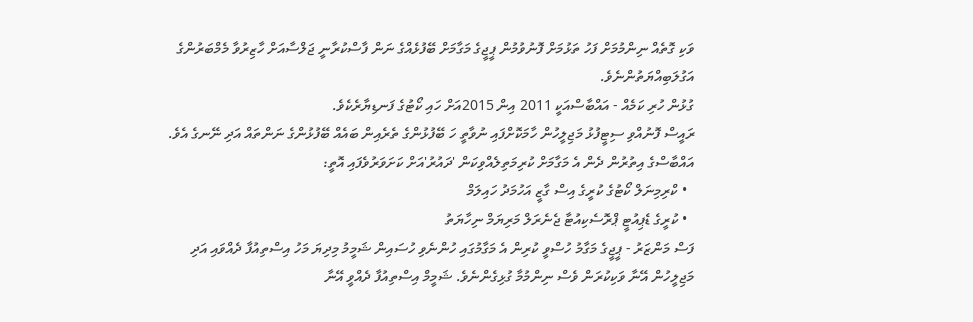ވަކި ގޮތެއް ނިންމުމަށް ފަހު ތަޅުމަށް ފޮނުވުމުން ޕީޖީގެ މަގާމަށް ބޭފުޅެއްގެ ނަން ފާސްކުރާނީ ޖަލްސާއަށް ހާޒިރުވާ މެމްބަރުންގެ އަގުލަބިއްޔަތުންނެވެ.
ގުޅުން ހުރި ކަމެއް - އައްބާސްއަކީ 2011 އިން 2015އަށް ހައި ކޯޓުގެ ފަނޑިޔާރެކެވެ.
ރައީސް ފޮނުއްވި ސިޓީފުޅު މަޖިލީހުން ހާމަކޮށްފައި ނުވާތީ ހަ ބޭފުޅުންގެ ތެރެއިން ބައެއް ބޭފުޅުންގެ ނަންތައް އަދި ނޭނގެ އެވެ. އައްބާސްގެ އިތުރުން ދެން އެ މަގާމަށް ކުރިމަތިލެއްވިކަން 'ދައުރު'އަށް ކަށަވަރުވެފައި އޮތީ:
  • ކްރިމިނަލް ކޯޓުގެ ކުރީގެ އިސް ގާޒީ އަހުމަދު ހައިލަމް
  • ކުރީގެ ޑެޕިއުޓީ ޕްރޮސެކިއުޓާ ޖެނެރަލް މަރިޔަމް ނިހާޔަތު
ފަސް މަންޒަރު - ޕީޖީގެ މަގާމު ހުސްވީ ކުރިން އެ މަގާމުގައި ހުންނެވި ހުސައިން ޝަމީމު މިދިޔަ މަހު އިސްތިއުފާ ދެއްވައި އަދި މަޖިލީހުން އޭނާ ވަކިކުރަން ވެސް ނިންމުމާ ގުޅިގެންނެވެ. ޝަމީމް އިސްތިއުފާ ދެއްވީ އޭނާ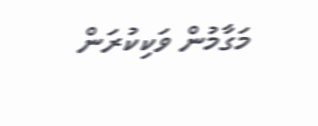މަގާމުން ވަކިކުރަން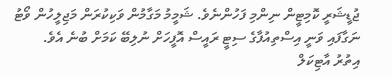ޖުޑީޝަރީ ކޮމިޓީން ނިންމި ފަހުންނެވެ. ޝަމީމު މަގާމުން ވަކިކުރަން މަޖިލީހުން ވޯޓު ނަގާފައި ވަނީ އިސްތިއުފާގެ ސިޓީ ރައީސް އޮފީހަށް ނުލިބޭ ކަމަށް ބުނެ އެވެ.
އިތުރު އާޓިކަލް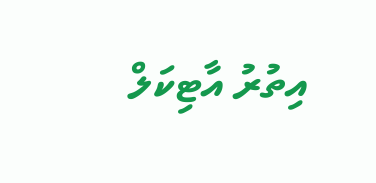އިތުރު އާޓިކަލް